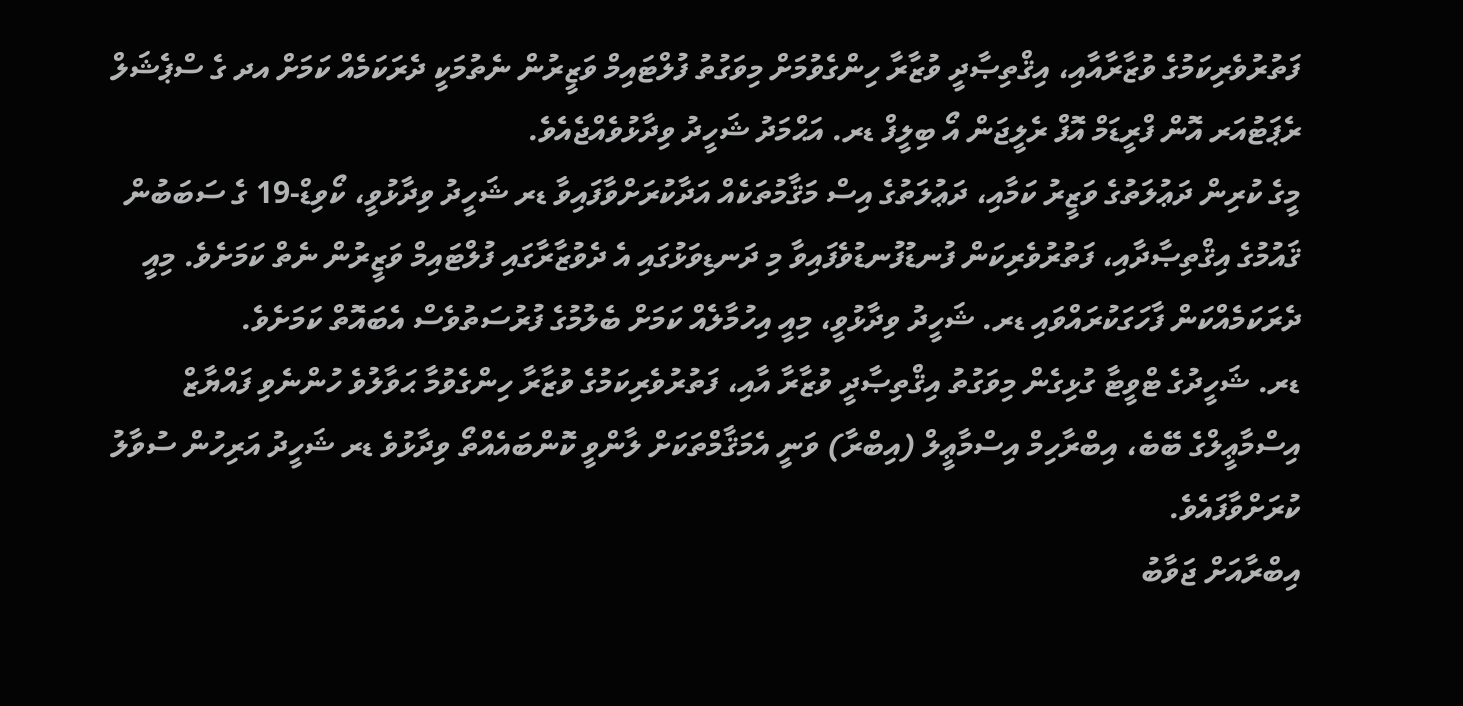ފަތުރުވެރިކަމުގެ ވުޒާރާއާއި، އިޤްތިޞާދީ ވުޒާރާ ހިންގެވުމަށް މިވަގުތު ފުލްޓައިމް ވަޒީރުން ނެތުމަކީ ދެރަކަމެއް ކަމަށް އދ ގެ ސްޕެޝަލް ރެޕަޓުއަރ އޮން ފްރީޑަމް އޮފް ރެލީޖަން އޯ ބިލީފް ޑރ. އަޙްމަދު ޝަހީދު ވިދާޅުވެއްޖެއެވެ.
މީގެ ކުރިން ދަޢުލަތުގެ ވަޒީރު ކަމާއި، ދަޢުލަތުގެ އިސް މަޤާމުތަކެއް އަދާކުރަށްވާފައިވާ ޑރ ޝަހީދު ވިދާޅުވީ، ކޯވިޑް-19 ގެ ސަބަބުން ޤައުމުގެ އިޤްތިޞާދާއި، ފަތުރުވެރިކަން ފުނޑުފުނޑުވެފައިވާ މި ދަނޑިވަޅުގައި އެ ދެވުޒާރާގައި ފުލްޓައިމް ވަޒީރުން ނެތް ކަމަށެވެ. މިއީ ދެރަކަމެއްކަން ފާހަގަކުރައްވައި ޑރ. ޝަހީދު ވިދާޅުވީ، މިއީ އިހުމާލެއް ކަމަށް ބެލުމުގެ ފުރުސަތުވެސް އެބައޮތް ކަމަށެވެ.
ޑރ. ޝަހީދުގެ ޓްވީޓާ ގުޅިގެން މިވަގުތު އިޤްތިޞާދީ ވުޒާރާ އާއި، ފަތުރުވެރިކަމުގެ ވުޒާރާ ހިންގެވުމާ ޙަވާލުވެ ހުންނެވި ފައްޔާޒް އިސްމާޢީލްގެ ބޭބެ، އިބްރާހިމް އިސްމާޢީލް (އިބްރާ) ވަނީ އެމަޤާމްތަކަށް ލާންވީ ކޮންބައެއްތޯ ވިދާޅުވެ ޑރ ޝަހީދު އަރިހުން ސުވާލު ކުރަށްވާފައެވެ.
އިބްރާއަށް ޖަވާބު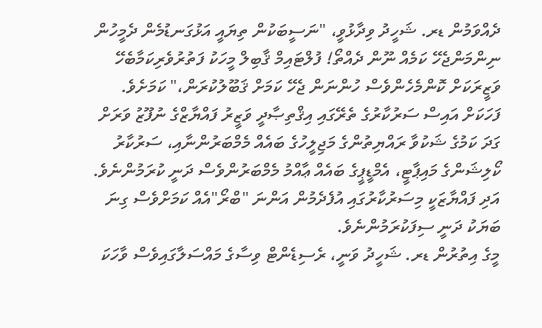ދެއްވަމުން ޑރ. ޝަހީދު ވިދާޅުވީ، "ނަސީބަކުން ތިޔައީ އަޅުގަނޑުމެން ދެމީހުން ނިންމަންޖެހޭ ކަމެއް ނޫން ދެއްތޯ! ފުލްޓައިމް ޤާބިލް މީހަކު ފަތުރުވެރިކަމާބެހޭ ވަޒީރަކަށް ކޮންމެހެންވެސް ހުންނަން ޖެހޭ ކަމަށް ޤަބޫލުކުރަން،" ކަމަށެވެ.
ފަހަކަށް އައިސް ސަރުކާރުގެ ތެރޭގައި އިޤްތިޞާދީ ވަޒީރު ފައްޔާޒްގެ ނުފޫޒު ވަރަށް ގަދަ ކަމުގެ ޝަކުވާ ރައްޔިތުންގެ މަޖިލީހުގެ ބައެއް މެމްބަރުންނާއި، ސަރުކާރު ކޯލިޝަންގެ މައިޕާޓީ، އެމްޑީޕީގެ ބައެއް ޢާއްމު މެމްބަރުންވެސް ދަނީ ކުރަމުންނެވެ. އަދި ފައްޔާޒަކީ މިސަރުކާރުގައި އުފެދެމުން އަންނަ "ބްރޯ"އެއް ކަމަށްވެސް ގިނަ ބަޔަކު ދަނީ ސިފަކުރަމުންނެވެ.
މީގެ އިތުރުން ޑރ. ޝަހީދު ވަނީ، ރެސިޑެންޓް ވިސާގެ މައްސަލާގައިވެސް ވާހަކަ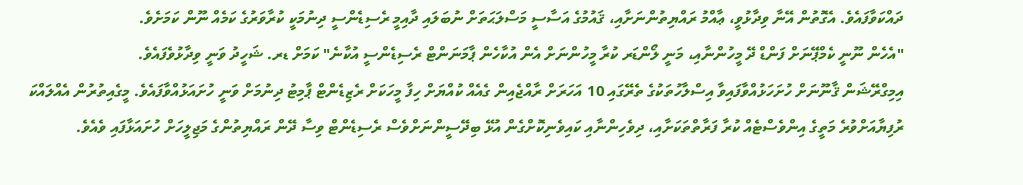ދައްކަވާފައެވެ. އެގޮތުން އޭނާ ވިދާޅުވީ، ޢާއްމު ރައްޔިތުންނަށާއި، ޤައުމުގެ އަސާސީ މަސްލަޙަތަށް ނުބަލައި ދާއިމީ ރެސިޑެންސީ ދިނުމަކީ ކުރާވަރުގެ ކަމެއް ނޫން ކަމަށެވެ.
"އެހެން ނޫނީ ކެމްޕޭނަށް ފަންޑް ދޭ މީހުންނާއި، މަނީ ލޯންޑަރ ކުރާ މީހުންނަށް އެން އުކާހެން ޕާމަނަންޓް ރެސިޑެންސީ އުކާނެ" ކަމަށް ޑރ. ޝަހީދު ވަނީ ވިދާޅުވެފައެވެ.
އިމިގްރޭޝަން ޤާނޫނަށް ހުށަހަޅުއްވާފައިވާ އިސްލާހުތަކުގެ ތެރޭގައި 10 އަހަރަށް ރާއްޖެއިން ގެއެއް ކުއްޔަށް ހިފާ މީހަކަށް ރެޒިޑެންޓް ޕާމިޓު ދިނުމަށް ވަނީ ހުށައަޅުއްވާފައެވެ. މީގެއިތުރުން އެއްލައްކަ ރުފިޔާއަށްވުރެ މަތީގެ އިންވެސްޓެއް ކުރާ ފަރާތްތަކަށާއި، ދިވެހިންނާއި ކައިވެނިކޮށްގެން އުޅޭ ބިދޭސީންނަށްވެސް ރެސިޑެންޓް ވިސާ ދޭން ރައްޔިތުންގެ މަޖިލީހަށް ހުށައަޅާފައި ވެއެވެ.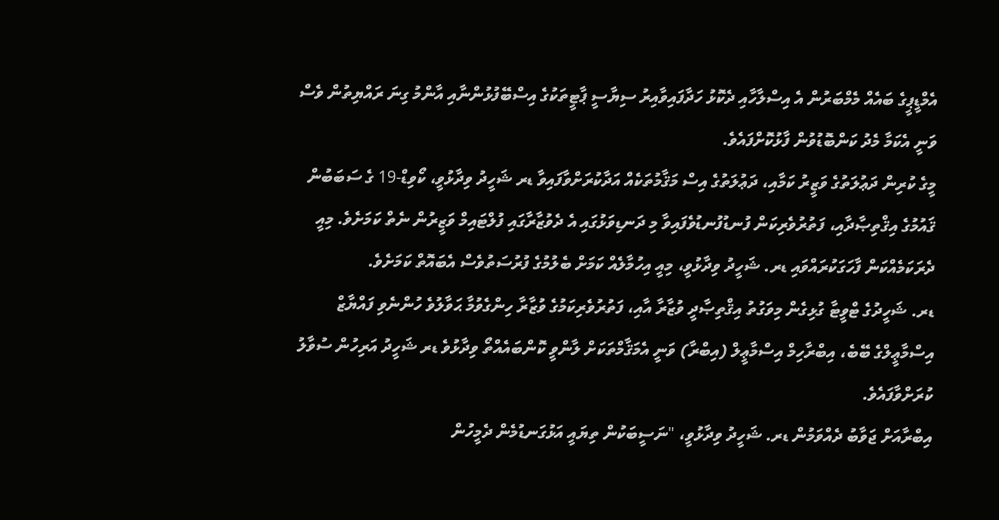އެމްޑީޕީގެ ބައެއް މެމްބަރުން އެ އިސްލާހާއި ދެކޮޅު ހަދާފައިވާއިރު ސިޔާސީ ޕާޓީތަކުގެ އިސްބޭފުޅުންނާއި އާންމު ގިނަ ރައްޔިތުން ވެސް ވަނީ އެކަމާ މެދު ކަންބޮޑުވުން ފާޅުކޮށްފައެވެ.
މީގެ ކުރިން ދަޢުލަތުގެ ވަޒީރު ކަމާއި، ދަޢުލަތުގެ އިސް މަޤާމުތަކެއް އަދާކުރަށްވާފައިވާ ޑރ ޝަހީދު ވިދާޅުވީ، ކޯވިޑް-19 ގެ ސަބަބުން ޤައުމުގެ އިޤްތިޞާދާއި، ފަތުރުވެރިކަން ފުނޑުފުނޑުވެފައިވާ މި ދަނޑިވަޅުގައި އެ ދެވުޒާރާގައި ފުލްޓައިމް ވަޒީރުން ނެތް ކަމަށެވެ. މިއީ ދެރަކަމެއްކަން ފާހަގަކުރައްވައި ޑރ. ޝަހީދު ވިދާޅުވީ، މިއީ އިހުމާލެއް ކަމަށް ބެލުމުގެ ފުރުސަތުވެސް އެބައޮތް ކަމަށެވެ.
ޑރ. ޝަހީދުގެ ޓްވީޓާ ގުޅިގެން މިވަގުތު އިޤްތިޞާދީ ވުޒާރާ އާއި، ފަތުރުވެރިކަމުގެ ވުޒާރާ ހިންގެވުމާ ޙަވާލުވެ ހުންނެވި ފައްޔާޒް އިސްމާޢީލްގެ ބޭބެ، އިބްރާހިމް އިސްމާޢީލް (އިބްރާ) ވަނީ އެމަޤާމްތަކަށް ލާންވީ ކޮންބައެއްތޯ ވިދާޅުވެ ޑރ ޝަހީދު އަރިހުން ސުވާލު ކުރަށްވާފައެވެ.
އިބްރާއަށް ޖަވާބު ދެއްވަމުން ޑރ. ޝަހީދު ވިދާޅުވީ، "ނަސީބަކުން ތިޔައީ އަޅުގަނޑުމެން ދެމީހުން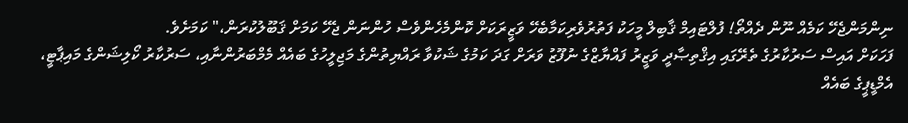ނިންމަންޖެހޭ ކަމެއް ނޫން ދެއްތޯ! ފުލްޓައިމް ޤާބިލް މީހަކު ފަތުރުވެރިކަމާބެހޭ ވަޒީރަކަށް ކޮންމެހެންވެސް ހުންނަން ޖެހޭ ކަމަށް ޤަބޫލުކުރަން،" ކަމަށެވެ.
ފަހަކަށް އައިސް ސަރުކާރުގެ ތެރޭގައި އިޤްތިޞާދީ ވަޒީރު ފައްޔާޒްގެ ނުފޫޒު ވަރަށް ގަދަ ކަމުގެ ޝަކުވާ ރައްޔިތުންގެ މަޖިލީހުގެ ބައެއް މެމްބަރުންނާއި، ސަރުކާރު ކޯލިޝަންގެ މައިޕާޓީ، އެމްޑީޕީގެ ބައެއް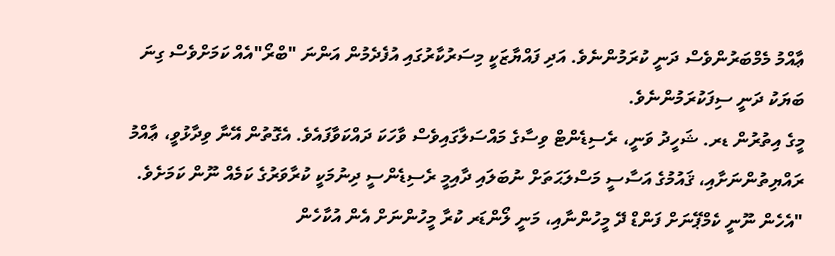ޢާއްމު މެމްބަރުންވެސް ދަނީ ކުރަމުންނެވެ. އަދި ފައްޔާޒަކީ މިސަރުކާރުގައި އުފެދެމުން އަންނަ "ބްރޯ"އެއް ކަމަށްވެސް ގިނަ ބަޔަކު ދަނީ ސިފަކުރަމުންނެވެ.
މީގެ އިތުރުން ޑރ. ޝަހީދު ވަނީ، ރެސިޑެންޓް ވިސާގެ މައްސަލާގައިވެސް ވާހަކަ ދައްކަވާފައެވެ. އެގޮތުން އޭނާ ވިދާޅުވީ، ޢާއްމު ރައްޔިތުންނަށާއި، ޤައުމުގެ އަސާސީ މަސްލަޙަތަށް ނުބަލައި ދާއިމީ ރެސިޑެންސީ ދިނުމަކީ ކުރާވަރުގެ ކަމެއް ނޫން ކަމަށެވެ.
"އެހެން ނޫނީ ކެމްޕޭނަށް ފަންޑް ދޭ މީހުންނާއި، މަނީ ލޯންޑަރ ކުރާ މީހުންނަށް އެން އުކާހެން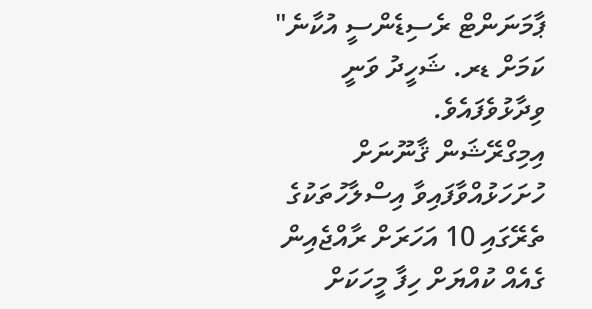ޕާމަނަންޓް ރެސިޑެންސީ އުކާނެ" ކަމަށް ޑރ. ޝަހީދު ވަނީ ވިދާޅުވެފައެވެ.
އިމިގްރޭޝަން ޤާނޫނަށް ހުށަހަޅުއްވާފައިވާ އިސްލާހުތަކުގެ ތެރޭގައި 10 އަހަރަށް ރާއްޖެއިން ގެއެއް ކުއްޔަށް ހިފާ މީހަކަށް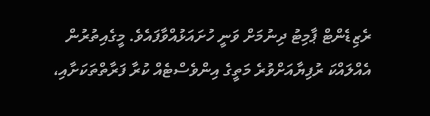ރެޒިޑެންޓް ޕާމިޓު ދިނުމަށް ވަނީ ހުށައަޅުއްވާފައެވެ. މީގެއިތުރުން އެއްލައްކަ ރުފިޔާއަށްވުރެ މަތީގެ އިންވެސްޓެއް ކުރާ ފަރާތްތަކަށާއި،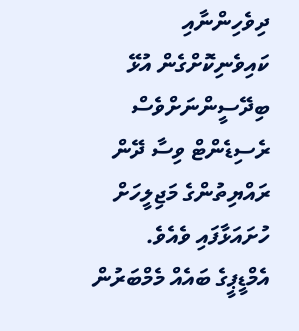ދިވެހިންނާއި ކައިވެނިކޮށްގެން އުޅޭ ބިދޭސީންނަށްވެސް ރެސިޑެންޓް ވިސާ ދޭން ރައްޔިތުންގެ މަޖިލީހަށް ހުށައަޅާފައި ވެއެވެ.
އެމްޑީޕީގެ ބައެއް މެމްބަރުން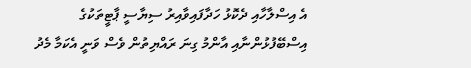އެ އިސްލާހާއި ދެކޮޅު ހަދާފައިވާއިރު ސިޔާސީ ޕާޓީތަކުގެ އިސްބޭފުޅުންނާއި އާންމު ގިނަ ރައްޔިތުން ވެސް ވަނީ އެކަމާ މެދު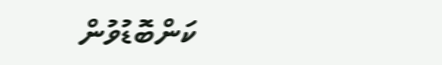ކަންބޮޑުވުން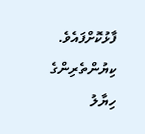ފާޅުކޮށްފައެވެ.
ކިޔުންތެރިންގެ ހިޔާލު